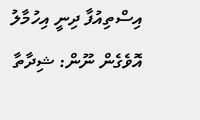އިސްތިއުފާ ދިނީ އިހުމާލު އޮވެގެން ނޫން: ޝިދާތާ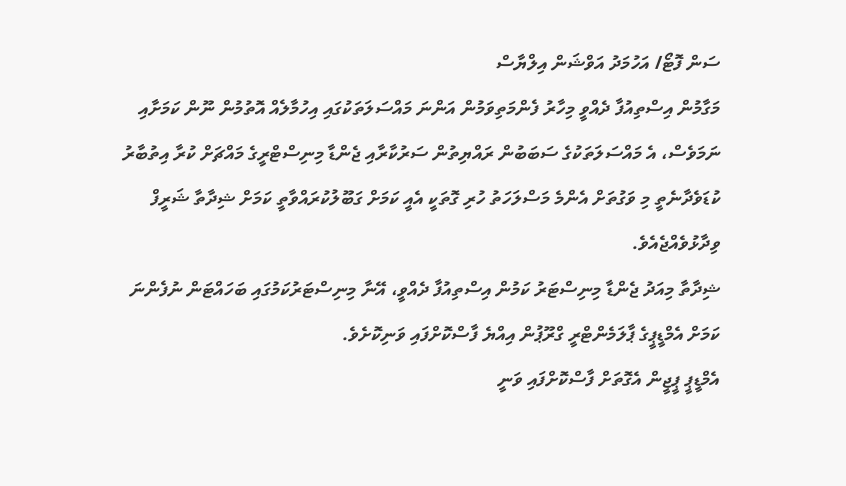ސަން ފޮޓޯ/ އަހުމަދު އަވްޝަން އިލްޔާސް
މަގާމުން އިސްތިއުފާ ދެއްވީ މިހާރު ފެންމަތިވަމުން އަންނަ މައްސަލަތަކުގައި އިހުމާލެއް އޮތުމުން ނޫން ކަމަށާއި ނަމަވެސް، އެ މައްސަލަތަކުގެ ސަބަބުން ރައްޔިތުން ސަރުކާރާއި ޖެންޑާ މިނިސްޓްރީގެ މައްޗަށް ކުރާ އިތުބާރު ކުޑަވެދާނެތީ މި ވަގުތަށް އެންމެ މަސްލަހަތު ހުރި ގޮތަކީ އެއީ ކަމަށް ގަބޫލުކުރައްވާތީ ކަމަށް ޝިދާތާ ޝަރީފް ވިދާޅުވެއްޖެއެވެ.
ޝިދާތާ މިއަދު ޖެންޑާ މިނިސްޓަރު ކަމުން އިސްތިއުފާ ދެއްވީ، އޭނާ މިނިސްޓަރުކަމުގައި ބަހައްޓަން ނުފެންނަ ކަމަށް އެމްޑީޕީގެ ޕާލަމެންޓްރީ ގްރޫޕުން އިއްޔެ ފާސްކޮށްފައި ވަނިކޮށެވެ.
އެމްޑީޕީ ޕީޖީން އެގޮތަށް ފާސްކޮށްފައި ވަނީ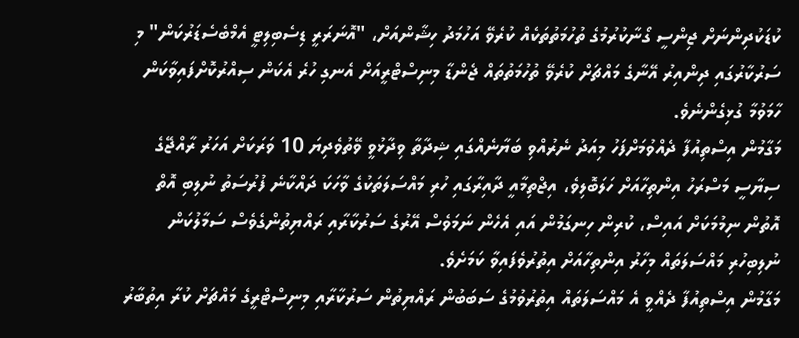ކުޑަކުދިންނަށް ޖިންސީ ގޯނާކުރުމުގެ ތުހުމަތުތަކެއް ކުރެވޭ އަހުމަދު ހިޝާންއަށް، "އޮނަރަރީ ޑިސެބިލިޓީ އެމްބެސެޑަރުކަން" މި ސަރުކާރުގައި ދިންއިރު އޭނާގެ މައްޗަށް ކުރެވޭ ތުހުމަތުތައް ޖެންޑާ މިނިސްޓްރީއަށް އެނގި ހުރެ އެކަން ސިއްރުކޮށްފައިވާކަން ހާމަވުމާ ގުޅިގެންނެވެ.
މަގާމުން އިސްތިއުފާ ދެއްވުމަށްފަހު މިއަދު ނެރުއްވި ބަޔާނެއްގައި ޝިދާތާ ވިދާޅުވީ ވޭތުވެދިޔަ 10 ވަރަކަށް އަހަރު ރާއްޖޭގެ ސިޔާސީ މަސްރަހު އިންތިހާއަށް ހަލަބޮލިވެ، އިޖްތިމާއީ ދާއިރާގައި ހުރި މައްސަލަތަކުގެ ވާހަކަ ދައްކާނެ ފުރުސަތު ނުލިބި އޮތް އޮތުން ނިމުމަކަށް އައިސް، ކުރިން ހިނގަމުން އައި އެހެން ނަމަވެސް އޭރުގެ ސަރުކާރާއި ރައްޔިތުންގެވެސް ސަމާލުކަން ނުލިބިހުރި މައްސަލަތައް މިހާރު އިންތިހާއަށް އިތުރުވެފައިވާ ކަމަށެވެ.
މަގާމުން އިސްތިއުފާ ދެއްވީ އެ މައްސަލަތައް އިތުރުވުމުގެ ސަބަބުން ރައްޔިތުން ސަރުކާރާއި މިނިސްޓްރީގެ މައްޗަށް ކުރާ އިތުބާރު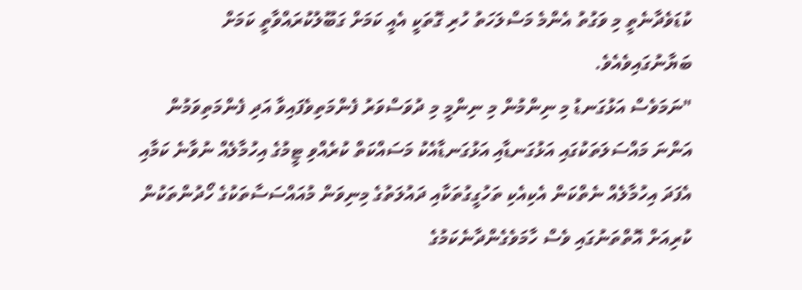ކުޑަވެދާނެތީ މި ވަގުތު އެންމެ މަސްލަހަތު ހުރި ގޮތަކީ އެއީ ކަމަށް ގަބޫލުކުރައްވާތީ ކަމަށް ބަޔާނުގައިވެއެވެ.
"ނަމަވެސް އަޅުގަނޑު މި ނިންމުން މި ނިންމީ މި ދުވަސްވަރު ފެންމަތިވެފައިވާ އަދި ފެންމަތިވަމުން އަންނަ މައްސަލަތަކުގައި އަޅުގަނޑާއި އަޅުގަނޑާއެކު މަސައްކަތް ކުރެއްވި ޓީމުގެ އިހުމާލެއް ނުވާނެ ކަމާއި އެފަދަ އިހުމާލެއް ނެތްކަން އެކިއެކި ތަހުގީގުތަކާއި ދައުލަތުގެ މިނިވަން މުއައްސަސާތަކުގެ ހޯދުންތަކުން ކުރިއަށް އޮތްތަނުގައި ވެސް ހާމަވެގެންދާނެކަމުގެ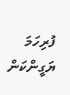ފުރިހަމަ ޔަގީންކަން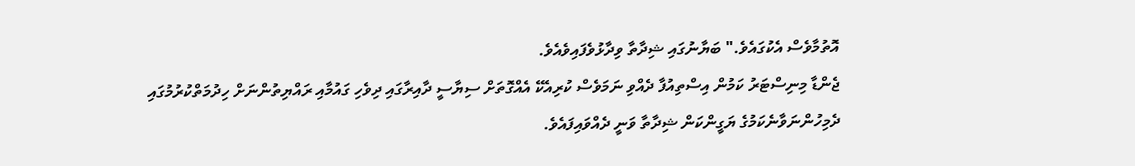އޮތުމާވެސް އެކުގައެވެ." ބަޔާނުގައި ޝިދާތާ ވިދާޅުވެފައިވެއެވެ.
ޖެންޑާ މިނިސްޓަރު ކަމުން އިސްތިއުފާ ދެއްވި ނަމަވެސް ކުރިއެކޭ އެއްގޮތަށް ސިޔާސީ ދާއިރާގައި ދިވެހި ގައުމާއި ރައްޔިތުންނަށް ހިދުމަތްކުރުމުގައި ދެމިހުންނަވާނެކަމުގެ ޔަގީންކަން ޝިދާތާ ވަނީ ދެއްވައިފައެވެ.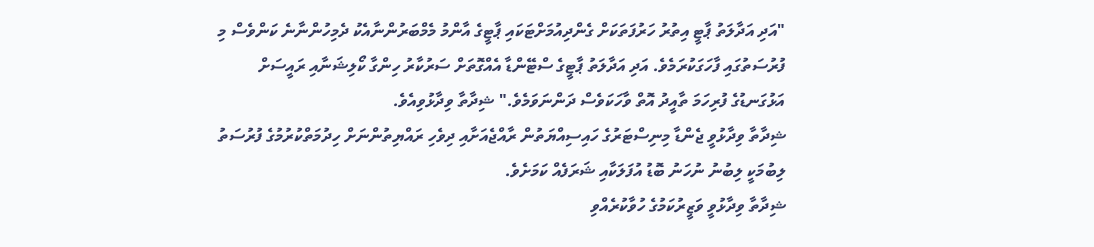"އަދި އަދާލަތު ޕާޓީ އިތުރު ހަރުފަތަކަށް ގެންދިއުމަށްޓަކައި ޕާޓީގެ އާންމު މެމްބަރުންނާއެކު ދެމިހުންނާނެ ކަންވެސް މި ފުރުސަތުގައި ފާހަގަކުރަމެވެ. އަދި އަދާލަތު ޕާޓީގެ ސްޓޭންޑާ އެއްގޮތަށް ސަރުކާރު ހިންގާ ކޯލިޝަނާއި ރައީސަށް އަޅުގަނޑުގެ ފުރިހަމަ ތާއީދު އޮތް ވާހަކަވެސް ދަންނަވަމެވެ." ޝިދާތާ ވިދާޅުވިއެވެ.
ޝިދާތާ ވިދާޅުވީ ޖެންޑާ މިނިސްޓަރުގެ ހައިސިއްޔަތުން ރާއްޖެއަށާއި ދިވެހި ރައްޔިތުންނަށް ހިދުމަތްކުރުމުގެ ފުރުސަތު ލިބުމަކީ ލިބުނު ނުހަނު ބޮޑު އުފަލަކާއި ޝަރަފެއް ކަމަށެވެ.
ޝިދާތާ ވިދާޅުވީ ވަޒީރުކަމުގެ ހުވާކުރެއްވި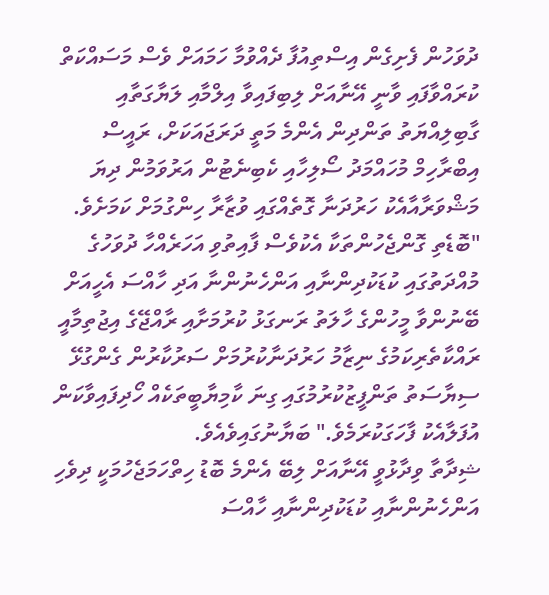ދުވަހުން ފެށިގެން އިސްތިއުފާ ދެއްވުމާ ހަމައަށް ވެސް މަސައްކަތް ކުރައްވާފައި ވާނީ އޭނާއަށް ލިބިފައިވާ އިލްމާއި ލަޔާގަތާއި ގާބިލިއްޔަތު ތަންދިން އެންމެ މަތީ ދަރަޖައަކަށް، ރައީސް އިބްރާހިމް މުހައްމަދު ސޯލިހާއި ކެބިނެޓުން އަރުވަމުން ދިޔަ މަޝްވަރާއާއެކު ހަރުދަނާ ގޮތެއްގައި ވުޒާރާ ހިންގުމަށް ކަމަށެވެ.
"ބޮޑެތި ގޮންޖެހުންތަކާ އެކުވެސް ފާއިތުވި އަހަރެއްހާ ދުވަހުގެ މުއްދަތުގައި ކުޑަކުދިންނާއި އަންހެނުންނާ އަދި ހާއްސަ އެހީއަށް ބޭނުންވާ މީހުންގެ ހާލަތު ރަނގަޅު ކުރުމަށާއި ރާއްޖޭގެ އިޖުތިމާއީ ރައްކާތެރިކަމުގެ ނިޒާމު ހަރުދަނާކުރުމަށް ސަރުކާރުން ގެންގުޅޭ ސިޔާސަތު ތަންފީޒުކުރުމުގައި ގިނަ ކާމިޔާބީތަކެއް ހޯދިފައިވާކަން އުފަލާއެކު ފާހަގަކުރަމެވެ." ބަޔާނުގައިވެއެވެ.
ޝިދާތާ ވިދާޅުވީ އޭނާއަށް ލިބޭ އެންމެ ބޮޑު ހިތްހަމަޖެހުމަކީ ދިވެހި އަންހެނުންނާއި ކުޑަކުދިންނާއި ހާއްސަ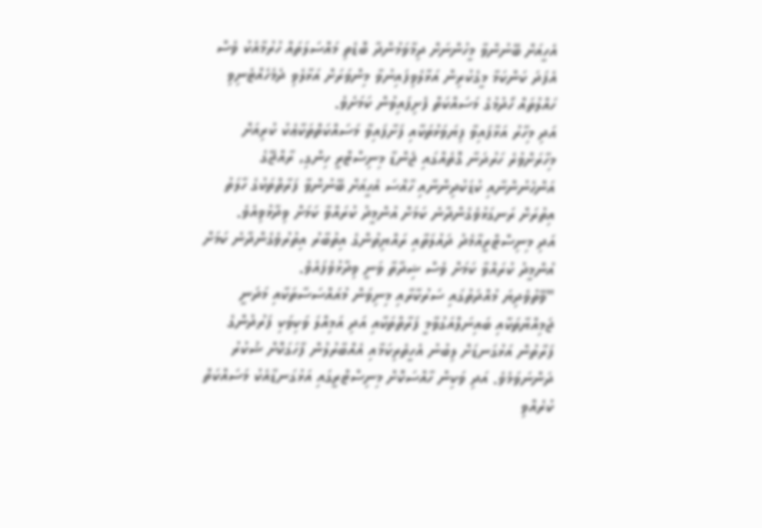އެހީއަށް ބޭނުންވާ މީހުންނަށް ދިމާވަމުންދާ ބޮޑެތި މައްސަލަތައް ހުރުމާއެކު ވެސް އެފަދަ ކަންކަމާ މީގެކުރިން އަޅާލެވިފައިނުވާ މިންވަރަށް އަޅާލެވި ދެމެހެއްޓެނިވި ހައްލުތައް ހޯދުމުގެ މަސައްކަތް ފެށިފައިވުން ކަމަށެވެ.
އަދި މިހާރު އަޅާފައިވާ ފިޔަވަޅުތަކާއި ފަށާފައިވާ މަސައްކަތްތަކާޢެކު ކުރިއަށް މިހާރަށްވުރެ ހަރުދަނާ ގޮތެއްގައި ޖެންޑާ މިނިސްޓްރީ ހިންގި، ރާއްޖޭގެ އަންހެނުންނާއި ކުޑަކުދިންނާއި ހާއްސަ އެހީއަށް ބޭނުންވާ ފަރާތްތަކުގެ ހާލަތު އިތުރަށް ރަނގަޅުވެގެންދާނެ ކަމަށް އުންމީދު ކުރައްވާ ކަމަށް ވިދާޅުވިއެވެ.
އަދި މިނިސްޓްރީއާމެދު ދައުލަތާއި ރައްޔިތުންގެ އިތުބާރު އިތުރުވެގެންދާނެ ކަމަށް އުންމީދު ކުރައްވާ ކަމަށް ވެސް ޝިދާތާ ވަނީ ވިދާޅުވެފައެވެ.
"ވޭތުވެދިޔަ މުއްދަތުގައި ސަރުކާރާއި މިނިވަން މުއައްސަސާތަކާއި މަދަނީ ޖަމިއްޔާތަކާއި ބައިނަލްއަގުވާމީ ފަރާތްތަކާއި އަދި އަމިއްލަ ވަކިވަކި ފަރުދުންގެ ފަރާތުން އަޅުގަނޑަށް ލިބުނު އެހީތެރިކަމާއި އެއްބާރުލުން ފާހަގަކޮށް ޝުކުރު ދަންނަވަމެވެ. އަދި ވަކިން ހާއްސަކޮށް މިނިސްޓްރީގައި އަޅުގަނޑާއެކު މަސައްކަތް ކުރެއްވި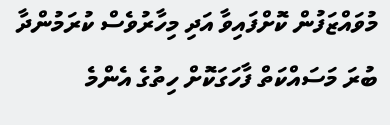މުވައްޒަފުން ކޮށްފައިވާ އަދި މިހާރުވެސް ކުރަމުންދާ ބުރަ މަސައްކަތް ފާހަގަކޮށް ހިތުގެ އެންމެ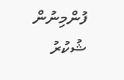ފުންމިނުން ޝުކުރު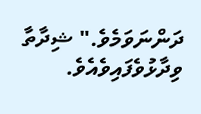ދަންނަވަމެވެ." ޝިދާތާ ވިދާޅުވެފައިވެއެވެ.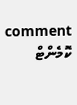comment ކޮމެންޓް